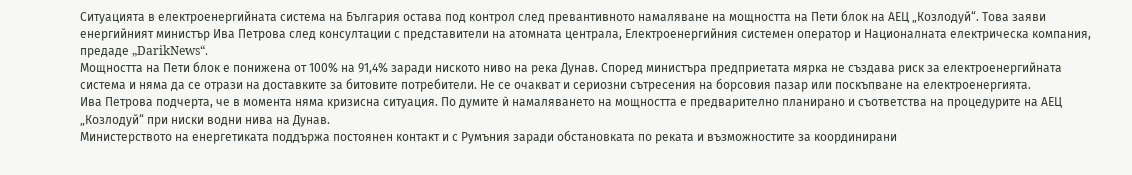Ситуацията в електроенергийната система на България остава под контрол след превантивното намаляване на мощността на Пети блок на АЕЦ „Козлодуй“. Това заяви енергийният министър Ива Петрова след консултации с представители на атомната централа, Електроенергийния системен оператор и Националната електрическа компания, предаде „DarikNews“.
Мощността на Пети блок е понижена от 100% на 91,4% заради ниското ниво на река Дунав. Според министъра предприетата мярка не създава риск за електроенергийната система и няма да се отрази на доставките за битовите потребители. Не се очакват и сериозни сътресения на борсовия пазар или поскъпване на електроенергията.
Ива Петрова подчерта, че в момента няма кризисна ситуация. По думите ѝ намаляването на мощността е предварително планирано и съответства на процедурите на АЕЦ „Козлодуй“ при ниски водни нива на Дунав.
Министерството на енергетиката поддържа постоянен контакт и с Румъния заради обстановката по реката и възможностите за координирани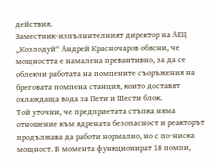действия.
Заместник-изпълнителният директор на АЕЦ „Козлодуй“ Андрей Красночаров обясни, че мощността е намалена превантивно, за да се облекчи работата на помпените съоръжения на бреговата помпена станция, които доставят охлаждаща вода за Пети и Шести блок.
Той уточни, че предприетата стъпка няма отношение към ядрената безопасност и реакторът продължава да работи нормално, но с по-ниска мощност. В момента функционират 18 помпи,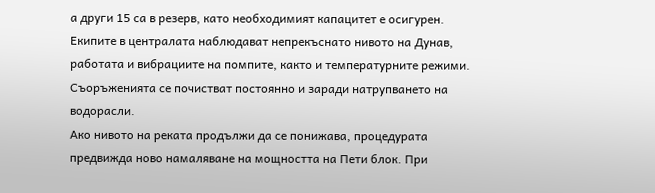а други 15 са в резерв, като необходимият капацитет е осигурен.
Екипите в централата наблюдават непрекъснато нивото на Дунав, работата и вибрациите на помпите, както и температурните режими. Съоръженията се почистват постоянно и заради натрупването на водорасли.
Ако нивото на реката продължи да се понижава, процедурата предвижда ново намаляване на мощността на Пети блок. При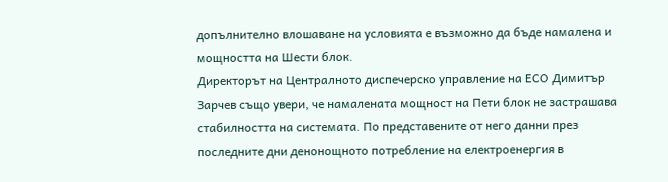допълнително влошаване на условията е възможно да бъде намалена и мощността на Шести блок.
Директорът на Централното диспечерско управление на ЕСО Димитър Зарчев също увери, че намалената мощност на Пети блок не застрашава стабилността на системата. По представените от него данни през последните дни денонощното потребление на електроенергия в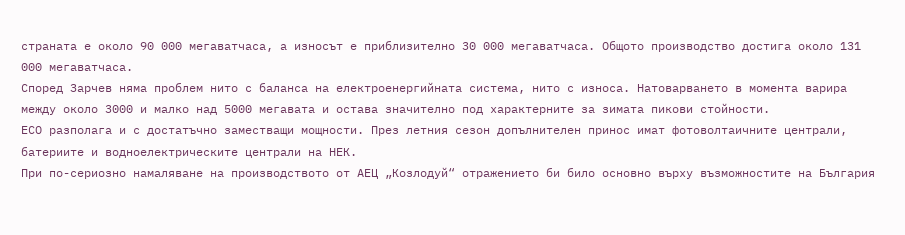страната е около 90 000 мегаватчаса, а износът е приблизително 30 000 мегаватчаса. Общото производство достига около 131 000 мегаватчаса.
Според Зарчев няма проблем нито с баланса на електроенергийната система, нито с износа. Натоварването в момента варира между около 3000 и малко над 5000 мегавата и остава значително под характерните за зимата пикови стойности.
ЕСО разполага и с достатъчно заместващи мощности. През летния сезон допълнителен принос имат фотоволтаичните централи, батериите и водноелектрическите централи на НЕК.
При по-сериозно намаляване на производството от АЕЦ „Козлодуй“ отражението би било основно върху възможностите на България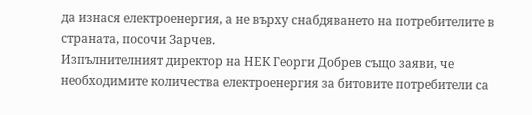да изнася електроенергия, а не върху снабдяването на потребителите в страната, посочи Зарчев.
Изпълнителният директор на НЕК Георги Добрев също заяви, че необходимите количества електроенергия за битовите потребители са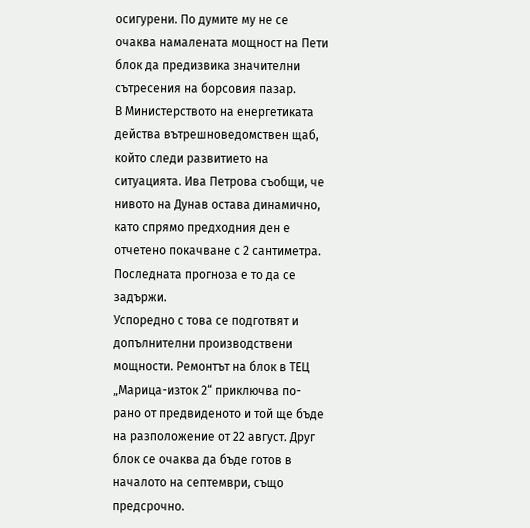осигурени. По думите му не се очаква намалената мощност на Пети блок да предизвика значителни сътресения на борсовия пазар.
В Министерството на енергетиката действа вътрешноведомствен щаб, който следи развитието на ситуацията. Ива Петрова съобщи, че нивото на Дунав остава динамично, като спрямо предходния ден е отчетено покачване с 2 сантиметра. Последната прогноза е то да се задържи.
Успоредно с това се подготвят и допълнителни производствени мощности. Ремонтът на блок в ТЕЦ „Марица-изток 2“ приключва по-рано от предвиденото и той ще бъде на разположение от 22 август. Друг блок се очаква да бъде готов в началото на септември, също предсрочно.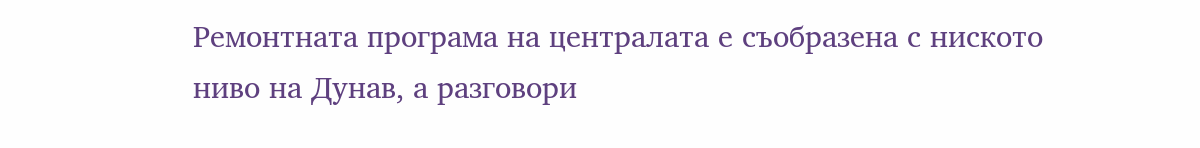Ремонтната програма на централата е съобразена с ниското ниво на Дунав, а разговори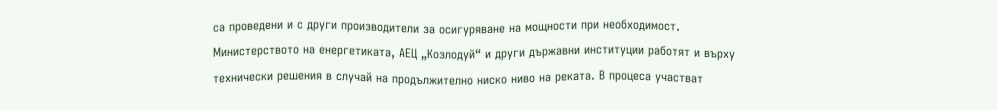са проведени и с други производители за осигуряване на мощности при необходимост.
Министерството на енергетиката, АЕЦ „Козлодуй“ и други държавни институции работят и върху технически решения в случай на продължително ниско ниво на реката. В процеса участват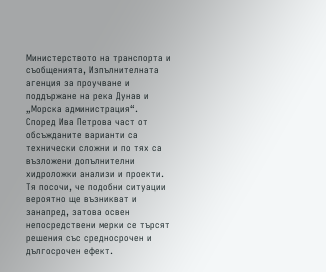Министерството на транспорта и съобщенията, Изпълнителната агенция за проучване и поддържане на река Дунав и „Морска администрация“.
Според Ива Петрова част от обсъжданите варианти са технически сложни и по тях са възложени допълнителни хидроложки анализи и проекти. Тя посочи, че подобни ситуации вероятно ще възникват и занапред, затова освен непосредствени мерки се търсят решения със средносрочен и дългосрочен ефект.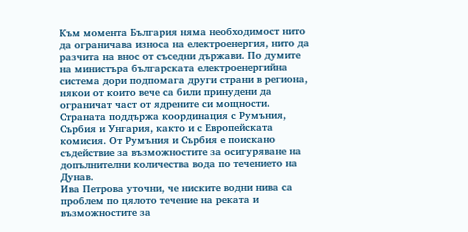Към момента България няма необходимост нито да ограничава износа на електроенергия, нито да разчита на внос от съседни държави. По думите на министъра българската електроенергийна система дори подпомага други страни в региона, някои от които вече са били принудени да ограничат част от ядрените си мощности.
Страната поддържа координация с Румъния, Сърбия и Унгария, както и с Европейската комисия. От Румъния и Сърбия е поискано съдействие за възможностите за осигуряване на допълнителни количества вода по течението на Дунав.
Ива Петрова уточни, че ниските водни нива са проблем по цялото течение на реката и възможностите за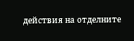действия на отделните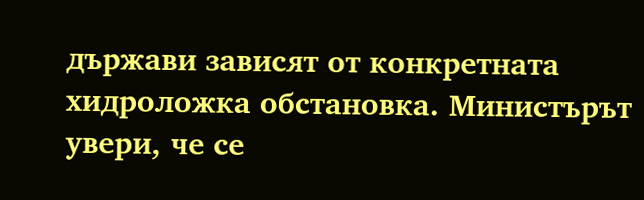държави зависят от конкретната хидроложка обстановка. Министърът увери, че се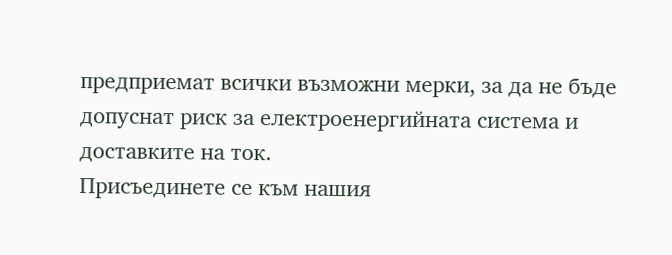предприемат всички възможни мерки, за да не бъде допуснат риск за електроенергийната система и доставките на ток.
Присъединете се към нашия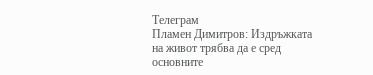Телеграм
Пламен Димитров: Издръжката на живот трябва да е сред основните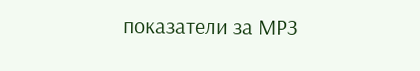показатели за МРЗ